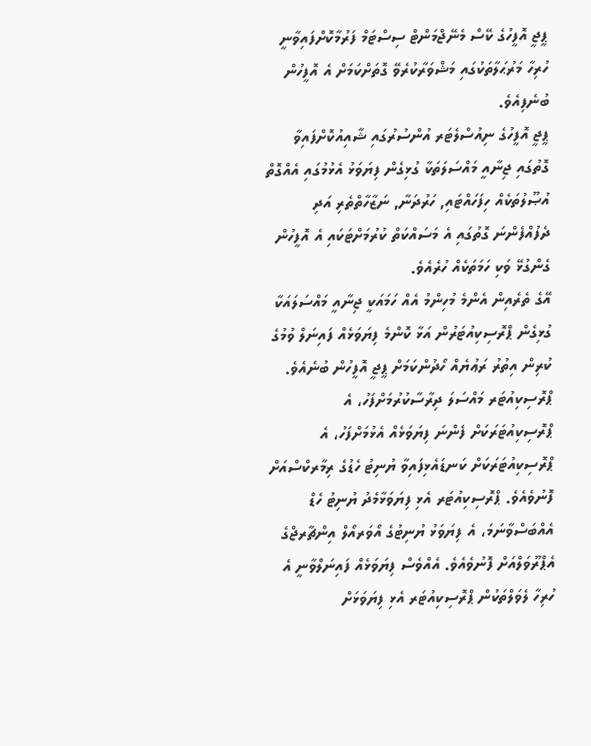ޕީޖީ އޮފީހުގެ ކޭސް މެނޭޖްމަންޓް ސިސްޓަމް ފަރުމާކޮށްފައިވާނީ ހުރިހާ މަރުޙަލާތަކުގައި މަޝްވަރާކުރެވޭ ގޮތަށްކަމަށް އެ އޮފީހުން ބުނެފިއެވެ.
ޕީޖީ އޮފީހުގެ ނިއުސްލެޓަރ އުންސުރުގައި ޝާއިއުކޮށްފައިވާ ގޮތުގައި ޖިނާއީ މައްސަލަތަކާ ގުޅިގެން ފިޔަވަޅު އެޅުމުގައި އެއްގޮތް އުޞޫލުތަކެއް ހިފަހައްޓައި, ހަރުދަނާ, ނަޒާހާތްތެރި އަދި ދެފުއްފެންނަ ގޮތުގައި އެ މަސައްކަތް ކުރުމަށްޓަކައި އެ އޮފީހުން ގެންގުޅޭ ވަކި ހަމަތަކެއް ހުރެއެވެ.
އޭގެ ތެރެއިން އެންމެ މުހިންމު އެއް ހަމައަކީ ޖިނާއީ މައްސަލައަކާ ގުޅިގެން ޕްރޮސިކިއުޓަރުން އަޅާ ކޮންމެ ފިޔަވަޅެއް ފައިނަލް ވުމުގެ ކުރިން އިތުރު ރަޢުޔެއް ހޯދުންކަމަށް ޕީޖީ އޮފީހުން ބުނެއެވެ.
ޕްރޮސިކިއުޓަރ މައްސަލަ ދިރާސާކުރުމަށްފަހު، އެ ޕްރޮސިކިއުޓަރަކަށް ފެންނަ ފިޔަވަޅެއް އެޅުމަށްފަހު، އެ ޕްރޮސިކިއުޓަރަކަށް ކަނޑައެޅިފައިވާ ޔުނިޓު ހެޑުގެ ރިމާރކްސްއަށް ފޮނުވެއެވެ. ޕްރޮސިކިއުޓަރ އެޅި ފިޔަވަޅާމެދު ޔުނިޓު ހެޑް އެއްބަސްވާނަމަ، އެ ފިޔަވަޅު ޔުނިޓުގެ އޯވަރއޯލް އިންޗާރޖްގެ އެޕްރޫވަލްއަށް ފޮނުވެއެވެ. އެއްވެސް ފިޔަވަޅެއް ފައިނަލްވާނީ އެ ހުރިހާ ލެވަލްތަކުން ޕްރޮސިކިއުޓަރ އެޅި ފިޔަވަޅަށް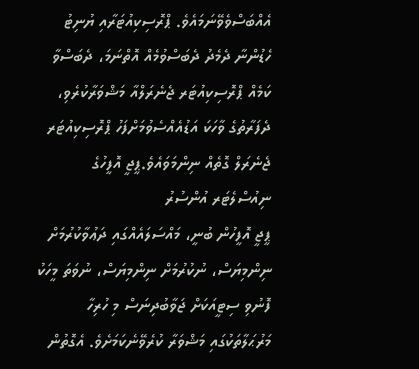އެއްބަސްވެވޭނަމައެވެ. ޕްރޮސިކިއުޓަރާއި ޔުނިޓު ހެޑުންނާ ދެމެދު ދެބަސްވުމެއް އޮތްނަމަ، ދެބަސްވާ ކަމެއް ޕްރޮސިކިއުޓަރ ޖެނެރަލްއާ މަޝްވަރާކުރެވި، ދެފަރާތުގެ ވާހަކަ އަޑުއެއްސެވުމަށްފަހު ޕްރޮސިކިއުޓަރ ޖެނެރަލް ގޮތެއް ނިންމަވައެވެ.ޕީޖީ އޮފީހުގެ ނިއުސްލެޓަރ އުންސުރު
ޕީޖީ އޮފީހުން ބުނީ، މައްސަލައެއްގައި ދަޢުވާކުރުމަށް ނިންމިޔަސް، ނުކުރުމަށް ނިންމިޔަސް، ނުވަތަ މީހަކު ފޮނުވި ސިޓީއަކަށް ޖަވާބުދިނަސް މި ހުރިހާ މަރުޙަލާތަކުގައި މަޝްވަރާ ކުރެވޭނެކަމަށެވެ. އެގޮތުން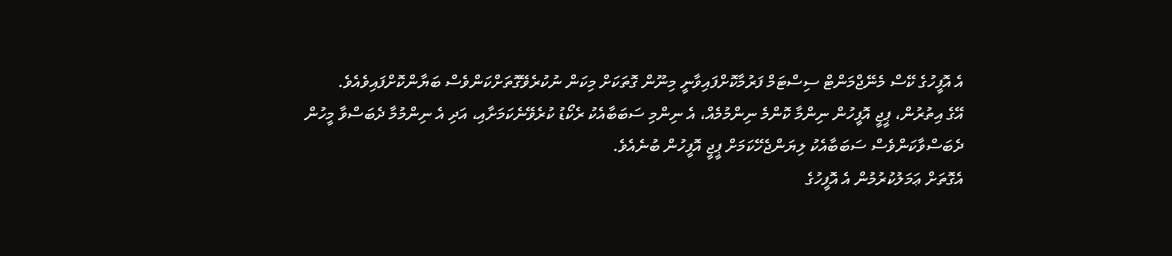އެ އޮފީހުގެ ކޭސް މެނޭޖްމަންޓް ސިސްޓަމް ފަރުމާކޮށްފައިވާނީ މިނޫން ގޮތަކަށް މިކަން ނުކުރެވޭގޮތަށްކަންވެސް ބަޔާންކޮށްފައިވެއެވެ.
އޭގެ އިތުރުން، ޕީޖީ އޮފީހުން ނިންމާ ކޮންމެ ނިންމުމެއް، އެ ނިންމި ސަބަބާއެކު ރެކޯޑު ކުރެވޭނެކަމަށާއި، އަދި އެ ނިންމުމާ ދެބަސްވާ މީހުން ދެބަސްވާކަންވެސް ސަބަބާއެކު ލިޔަންޖެހޭކަމަށް ޕީޖީ އޮފީހުން ބުނެއެވެ.
އެގޮތަށް ޢަމަލުކުރުމުން އެ އޮފީހުގެ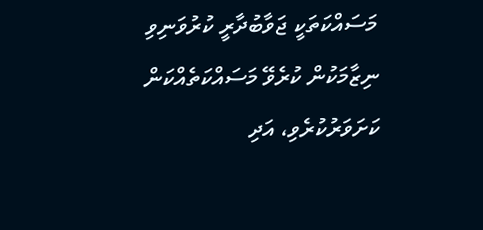މަސައްކަތަކީ ޖަވާބުދާރީ ކުރުވަނިވި ނިޒާމަކުން ކުރެވޭ މަސައްކަތެއްކަން ކަށަވަރުކުރެވި، އަދި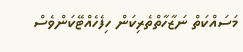މަސައްކަތް ނަޒާހާތްތެރިކަން ހިފެހެއްޓޭކަންވެސް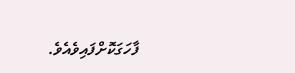ފާހަގަކޮށްފައިވެއެވެ.